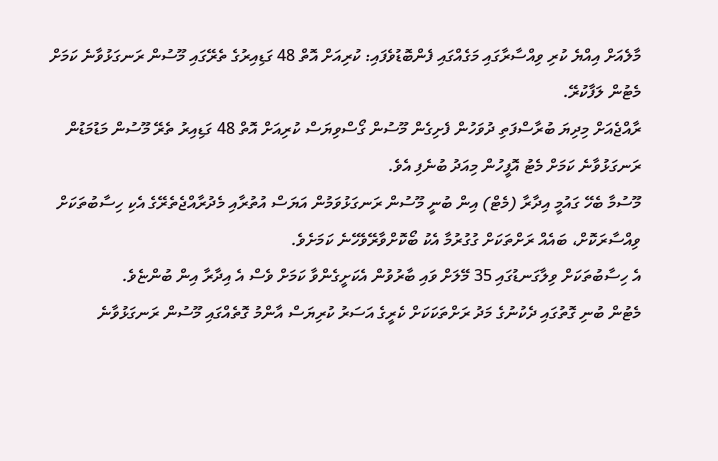މާލެއަށް އިއްޔެ ކުރި ވިއްސާރާގައި މަގެއްގައި ފެންބޮޑުވެފައި: ކުރިއަށް އޮތް 48 ގަޑިއިރުގެ ތެރޭގައި މޫސުން ރަނގަޅުވާނެ ކަމަށް މެޓުން ލަފާކުރޭ.
ރާއްޖެއަށް މިދިޔަ ބުރާސްފަތި ދުވަހުން ފެށިގެން މޫސުން ގޯސްވިޔަސް ކުރިއަށް އޮތް 48 ގަޑިއިރު ތެރޭ މޫސުން މަޑުމަޑުން ރަނގަޅުވާނެ ކަމަށް މެޓު އޮފީހުން މިއަދު ބުނެފި އެވެ.
މޫސުމާ ބެހޭ ގައުމީ އިދާރާ (މެޓް) އިން ބުނީ މޫސުން ރަނގަޅުވަމުން އަޔަސް އުތުރާއި މެދުރާއްޖެތެރޭގެ އެކި ހިސާބުތަކަށް ވިއްސާރަކޮށް، ބައެއް ރަށްތަކަށް ގުގުރުމާ އެކު ބޯކޮށްވާރޭވެހޭނެ ކަމަށެވެ.
އެ ހިސާބުތަކަށް ވިލާގަނޑުގައި 35 މޭލަށް ވައި ބާރުވުން އެކަށީގެންވާ ކަމަށް ވެސް އެ އިދާރާ އިން ބުންޏެވެ.
މެޓުން ބުނި ގޮތުގައި ދެކުނުގެ މަދު ރަށްތަކަކަށް ކެރީގެ އަސަރު ކުރިޔަސް އާންމު ގޮތެއްގައި މޫސުން ރަނގަޅުވާނެ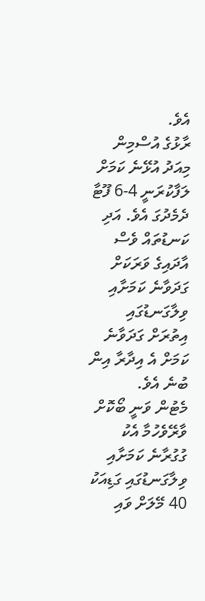އެވެ.
ރާޅުގެ އުސްމިން މިއަދު އުޅޭނެ ކަމަށް ލަފާކުރަނީ 4-6 ފޫޓާ ދެމެދުގަ އެވެ. އަދި ކަނޑުތައް ވެސް އާދައިގެ ވަރަކަށް ގަދަވާނެ ކަމަށާއި ވިލާގަނޑުގައި އިތުރަށް ގަދަވާނެ ކަމަށް އެ އިދާރާ އިން ބުނެ އެވެ.
މެޓުން ވަނީ ބޯކޮށް ވާރޭވެހުމާ އެކު ގުގުރާނެ ކަމަށާއި ވިލާގަނޑުގައި ގަޑިއަކު 40 މޭލަށް ވައި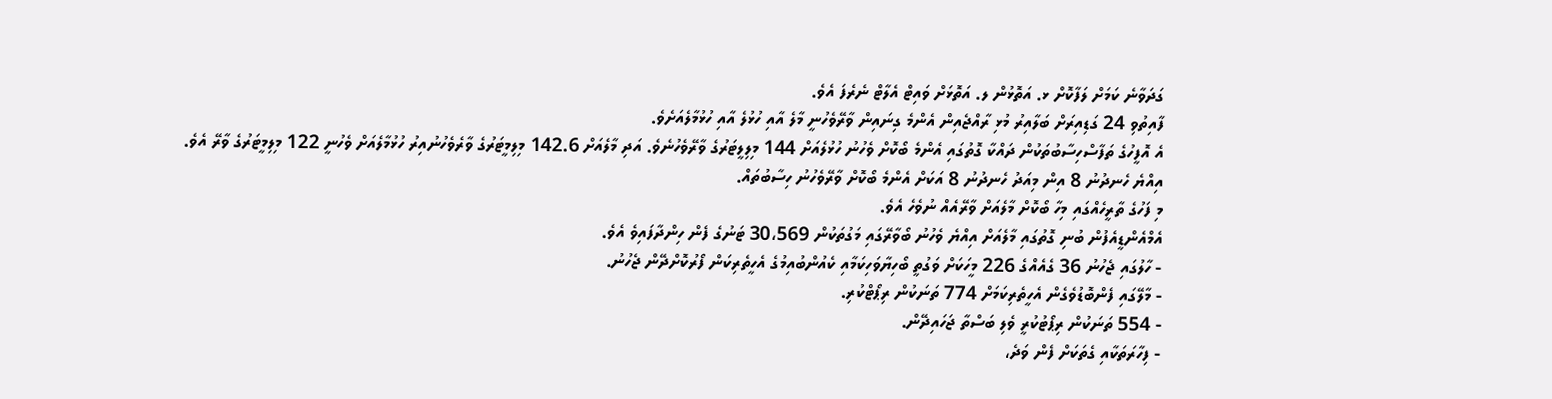ގަދަވާނެ ކަމަށް ލަފާކޮށް ޅ. އަތޮޅުން ލ. އަތޮޅަށް ވައިޓް އެލާޓް ނެރެފަ އެވެ.
ފާއިތުވި 24 ގަޑިއިރަށް ބަލާއިރު މުޅި ރާއްޖެއިން އެންމެ ގިނައިން ވާރޭވެހުނީ މާލެ އާއި ހުޅުލެ އާއި ހުޅުމާލެއަށެވެ.
އެ އޮފީހުގެ ތަފާސްހިސާބުތަކުން ދައްކާ ގޮތުގައި އެންމެ ބޯކޮށް ވެހުނު ހުޅުލެއަށް 144 މިލިލީޓަރުގެ ވާރޭވެހުނެވެ. އަދި މާލެއަށް 142.6 މިލިމީޓަރުގެ ވާރެވެހުނުއިރު ހުޅުމާލެއަށް ވެހުނީ 122 މިލިމީޓަރުގެ ވާރޭ އެވެ.
އިއްޔެ ހެނދުނު 8 އިން މިއަދު ހެނދުނު 8 އަކަށް އެންމެ ބޯކޮށް ވާރޭވެހުނު ހިސާބުތައް.
މި ފަހުގެ ތާރީހެއްގައި މިހާ ބޯކޮށް މާލެއަށް ވާރޭއެއް ނުވެހެ އެވެ.
އެމްއެންޑީއެފުން ބުނި ގޮތުގައި މާލެއަށް އިއްޔެ ވެހުނު ބޯވާރޭގައި މަގުތަކުން 30،569 ޓަނުގެ ފެން ހިންދާފައިވެ އެވެ.
- ހާލުގައި ޖެހުނު 36 ގެއެއްގެ 226 މީހަކަށް ވަގުތީ ބޯހިޔާވަހިކަމާއި ކެއުންބުއިމުގެ އެހީތެރިކަން ފޯރުކޮށްދޭން ޖެހުނު.
- މާލޭގައި ފެންބޮޑުވެގެން އެހީތެރިކަމަށް 774 ތަނަކުން ރިޕޯޓްކުރި.
- 554 ތަނަކުން ރިޕޯޓުކުރީ ވެލި ބަސްތާ ޖަހައިދޭން.
- ފިހާރަތަކާއި ގެތަކަށް ފެން ވަދެ،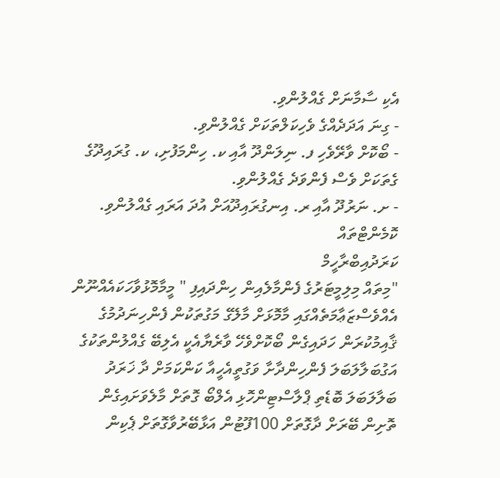އެކި ސާމާނަށް ގެއްލުންވި.
- ގިނަ އަދަދެއްގެ ވެހިކަލްތަކަށް ގެއްލުންވި.
- ބޯކޮށް ވާރޭވެހި ފ. ނިލަންދޫ އާއި ކ. ހިންމަފުށި، ކ. ގުރައިދޫގެ ގެތަކަށް ވެސް ފެންވަދެ ގެއްލުންވި.
- ށ. ނަރުދޫ އާއި ރ. އިނގުރައިދޫއަށް އުދަ އަރައި ގެއްލުންވި.
ކޮމެންޓްތައް
ކަރަދުއިބްރާހީމް
"މިތައް މިލިމީޓަރުގެ ފެންމާލެއިން ހިންދައިފި " މީމާމޮޅުވާހަކައެއްނޫން އެއްވެސްޒަޢާމަތެއްގައި މާމޮޅަށް މާލޭގެ މަގުތަކުން ފެންހިނަދުމުގެ ޤާއިމުކުރަން ހަދައިގެން ބޯކޮށްވެހޭ ވާރެޔާއެކީ އެލިބޭ ގެއްލުންތަކުގެ އަގުބަލާލަބަލަ ފެންހިންދާށާ ވަގުތީއެހީއާ ކަންކަމަށް ދާ ޚަރަދު ބަލާލަބަލަ ބޮޑެތި ޕްލާސްޓިންހޮޅި އެލްބޯ ގޮތަށް މާލެވަށައިގެން ތޮށިން ބޭރަށް ދާގޮތަށް 100ފޫޓުން އަޅާބޭރުވާގޮތަށް ޕެކިން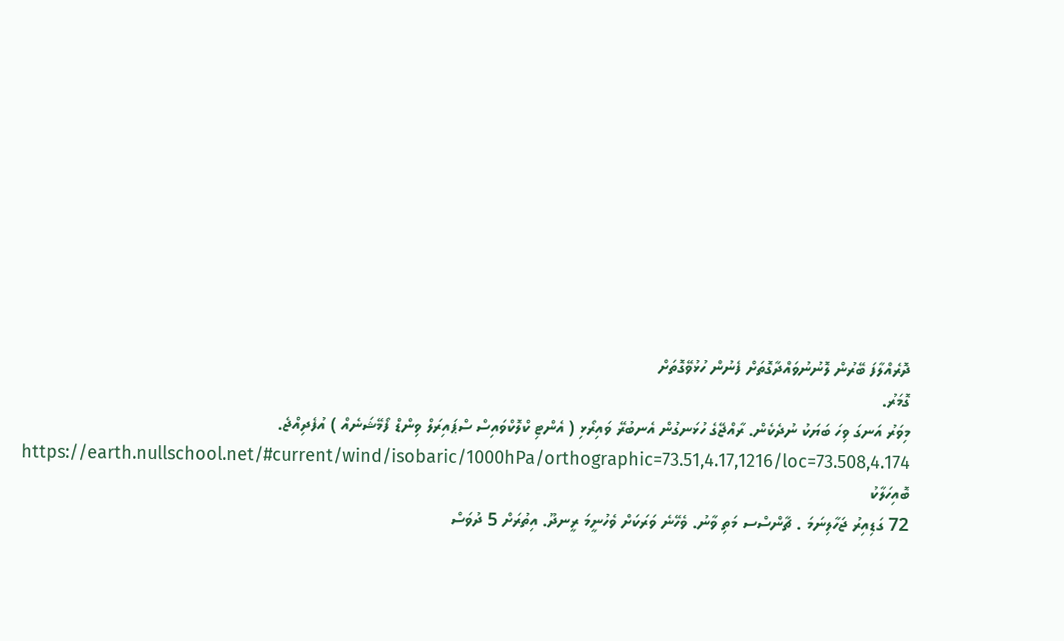ދޮރެއްލާފަ ބޭރުން ލޮނުނުވައްދާގޮތަށް ފެނުން ހުޅުވޭގޮތަށް
ގޮމަރު.
މިވަރު އަނގަ ވިހަ ބަޔަކު ނުދެކެން. ރާއްޖޭގެ ހުޅަނގުން އެނބުރޭ ވައިރޯޅި ( އެންޓި ކްލޮކްވައިސް ސްޕައިރަލް ވިންޑް ފޯމޭޝަނެއް ) އުފެދިއްޖެ. https://earth.nullschool.net/#current/wind/isobaric/1000hPa/orthographic=73.51,4.17,1216/loc=73.508,4.174
ބޮއިހަލާކު
72 ގަޑިއިރު ޖަހާލިނަމަ . ޗާންސްސ މަތި ވާނު. ވެހޭނެ ވަރަކަށް ވެހުނީމަ ރީނދޫ. އިތުރަށް 5 ދުވަސް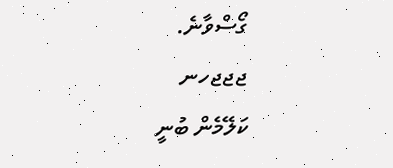ގޯސްވާނެ.
ޖޖޖހނ
ކަލޭމެން ބުނީ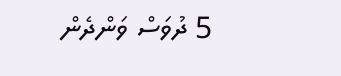5 ދުވަސް ވަންދެން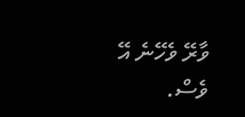ވާރޭ ވެހޭނެ އޭ ވެސް.